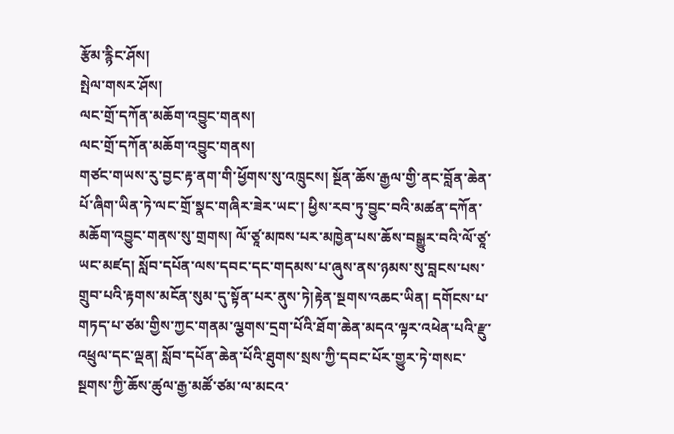རྩོམ་རྙིང་ཤོས།
སྤེལ་གསར་ཤོས།
ལང་གྲོ་དཀོན་མཆོག་འབྱུང་གནས།
ལང་གྲོ་དཀོན་མཆོག་འབྱུང་གནས།
གཙང་གཡས་རུ་བྱང་རྟ་ནག་གི་ཕྱོགས་སུ་འཁྲུངས། སྔོན་ཆོས་རྒྱལ་གྱི་ནང་བློན་ཆེན་པོ་ཞིག་ཡིན་ཏེ་ལང་གྲོ་སྣང་གཞིར་ཟེར་ཡང་། ཕྱིས་རབ་ཏུ་བྱུང་བའི་མཚན་དཀོན་མཆོག་འབྱུང་གནས་སུ་གྲགས། ལོ་ཙཱ་མཁས་པར་མཁྱེན་པས་ཆོས་བསྒྱུར་བའི་ལོ་ཙཱ་ཡང་མཛད། སློབ་དཔོན་ལས་དབང་དང་གདམས་པ་ཞུས་ནས་ཉམས་སུ་བླངས་པས་གྲུབ་པའི་རྟགས་མངོན་སུམ་དུ་སྟོན་པར་ནུས་ཏེ།རྟེན་སྔགས་འཆང་ཡིན། དགོངས་པ་གཏད་པ་ཙམ་གྱིས་ཀྱང་གནམ་ལྕགས་དྲག་པོའི་ཐོག་ཆེན་མདའ་ལྟར་འཕེན་པའི་རྫུ་འཕྲུལ་དང་ལྡན། སློབ་དཔོན་ཆེན་པོའི་ཐུགས་སྲས་ཀྱི་དབང་པོར་གྱུར་ཏེ་གསང་སྔགས་ཀྱི་ཆོས་ཚུལ་རྒྱ་མཚོ་ཙམ་ལ་མངའ་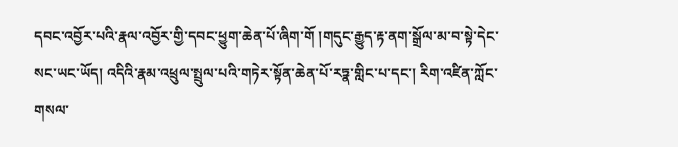དབང་འབྱོར་པའི་རྣལ་འབྱོར་གྱི་དབང་ཕྱུག་ཆེན་པོ་ཞིག་གོ །གདུང་རྒྱུད་རྟ་ནག་སྒྲོལ་མ་བ་སྟེ་དེང་སང་ཡང་ཡོད། འདིའི་རྣམ་འཕྲུལ་སྤྲུལ་པའི་གཏེར་སྟོན་ཆེན་པོ་རཏྣ་གླིང་པ་དང་། རིག་འཛིན་ཀློང་གསལ་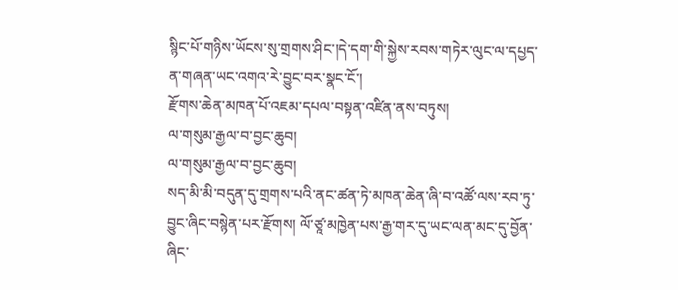སྙིང་པོ་གཉིས་ཡོངས་སུ་གྲགས་ཤིང་།དེ་དག་གི་སྐྱེས་རབས་གཏེར་ལུང་ལ་དཔྱད་ན་གཞན་ཡང་འགའ་རེ་བྱུང་བར་སྣང་ངོ་།
རྫོགས་ཆེན་མཁན་པོ་འཇམ་དཔལ་བསྟན་འཛིན་ནས་བཏུས།
ལ་གསུམ་རྒྱལ་བ་བྱང་ཆུབ།
ལ་གསུམ་རྒྱལ་བ་བྱང་ཆུབ།
སད་མི་མི་བདུན་དུ་གྲགས་པའི་ནང་ཚན་ཏེ་མཁན་ཆེན་ཞི་བ་འཚོ་ལས་རབ་ཏུ་བྱུང་ཞིང་བསྙེན་པར་རྫོགས། ལོ་ཙཱ་མཁྱེན་པས་རྒྱ་གར་དུ་ཡང་ལན་མང་དུ་བྱོན་ཞིང་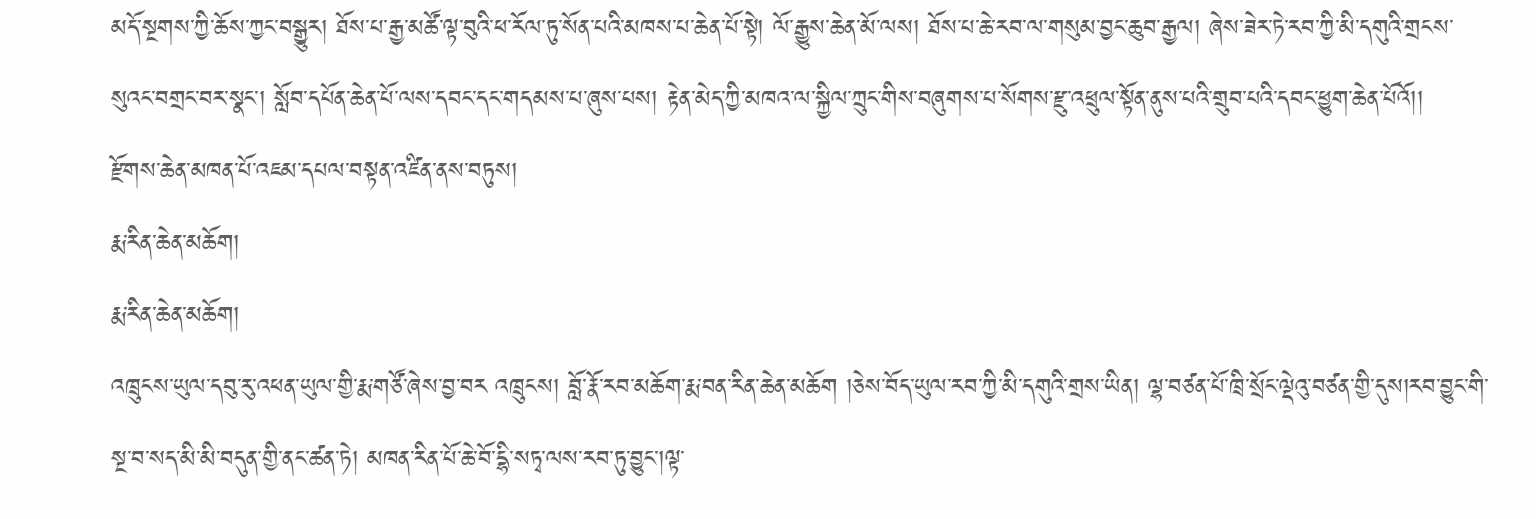མདོ་སྔགས་ཀྱི་ཆོས་ཀྱང་བསྒྱུར། ཐོས་པ་རྒྱ་མཚོ་ལྟ་བུའི་ཕ་རོལ་ཏུ་སོན་པའི་མཁས་པ་ཆེན་པོ་སྟེ། ལོ་རྒྱུས་ཆེན་མོ་ལས། ཐོས་པ་ཆེ་རབ་ལ་གསུམ་བྱང་ཆུབ་རྒྱལ། ཞེས་ཟེར་ཏེ་རབ་ཀྱི་མི་དགུའི་གྲངས་སུའང་བགྲང་བར་སྣང་། སློབ་དཔོན་ཆེན་པོ་ལས་དབང་དང་གདམས་པ་ཞུས་པས། རྟེན་མེད་ཀྱི་མཁའ་ལ་སྐྱིལ་ཀྲུང་གིས་བཞུགས་པ་སོགས་རྫུ་འཕྲུལ་སྟོན་ནུས་པའི་གྲུབ་པའི་དབང་ཕྱུག་ཆེན་པོའོ།།
རྫོགས་ཆེན་མཁན་པོ་འཇམ་དཔལ་བསྟན་འཛིན་ནས་བཏུས།
རྨ་རིན་ཆེན་མཆོག།
རྨ་རིན་ཆེན་མཆོག།
འཁྲུངས་ཡུལ་དབུ་རུ་འཕན་ཡུལ་གྱི་རྨ་གཙོ་ཞེས་བྱ་བར འཁྲུངས། བློ་རྣོ་རབ་མཆོག་རྨ་བན་རིན་ཆེན་མཆོག །ཅེས་བོད་ཡུལ་རབ་ཀྱི་མི་དགུའི་གྲས་ཡིན། ལྷ་བཙན་པོ་ཁྲི་སྲོང་ལྡེའུ་བཙན་གྱི་དུས།རབ་བྱུང་གི་སྔ་བ་སད་མི་མི་བདུན་གྱི་ནང་ཚན་ཏེ། མཁན་རིན་པོ་ཆེ་བོ་དྷི་སཏྭ་ལས་རབ་ཏུ་བྱུང་།ལྟ་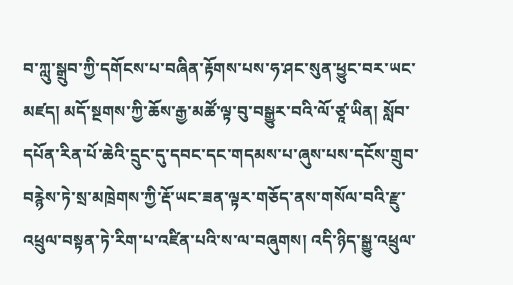བ་ཀླུ་སྒྲུབ་ཀྱི་དགོངས་པ་བཞིན་རྟོགས་པས་ཧ་ཤང་སུན་ཕྱུང་བར་ཡང་མཛད། མདོ་སྔགས་ཀྱི་ཆོས་རྒྱ་མཚོ་ལྟ་བུ་བསྒྱུར་བའི་ལོ་ཙཱ་ཡིན། སློབ་དཔོན་རིན་པོ་ཆེའི་དྲུང་དུ་དབང་དང་གདམས་པ་ཞུས་པས་དངོས་གྲུབ་བརྙེས་ཏེ་སྲ་མཁྲེགས་ཀྱི་རྡོ་ཡང་ཟན་ལྟར་གཅོད་ནས་གསོལ་བའི་རྫུ་འཕྲུལ་བསྟན་ཏེ་རིག་པ་འཛིན་པའི་ས་ལ་བཞུགས། འདི་ཉིད་སྒྱུ་འཕྲུལ་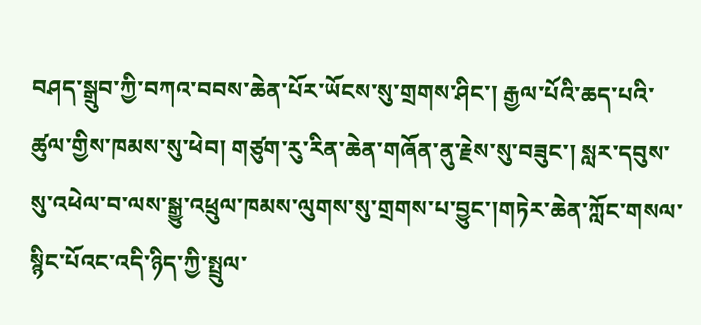བཤད་སྒྲུབ་ཀྱི་བཀའ་བབས་ཆེན་པོར་ཡོངས་སུ་གྲགས་ཤིང་། རྒྱལ་པོའི་ཆད་པའི་ཚུལ་གྱིས་ཁམས་སུ་ཕེབ། གཙུག་རུ་རིན་ཆེན་གཞོན་ནུ་རྗེས་སུ་བཟུང་། སླར་དབུས་སུ་འཕེལ་བ་ལས་སྒྱུ་འཕྲུལ་ཁམས་ལུགས་སུ་གྲགས་པ་བྱུང་།གཏེར་ཆེན་ཀློང་གསལ་སྙིང་པོའང་འདི་ཉིད་ཀྱི་སྤྲུལ་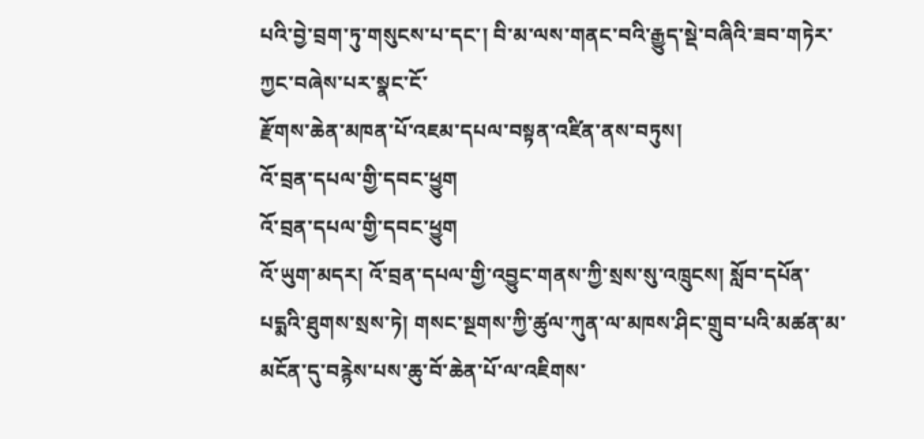པའི་བྱེ་བྲག་ཏུ་གསུངས་པ་དང་། བི་མ་ལས་གནང་བའི་རྒྱུད་སྡེ་བཞིའི་ཟབ་གཏེར་ཀྱང་བཞེས་པར་སྣང་ངོ་
རྫོགས་ཆེན་མཁན་པོ་འཇམ་དཔལ་བསྟན་འཛིན་ནས་བཏུས།
འོ་བྲན་དཔལ་གྱི་དབང་ཕྱུག
འོ་བྲན་དཔལ་གྱི་དབང་ཕྱུག
འོ་ཡུག་མདར། འོ་བྲན་དཔལ་གྱི་འབྱུང་གནས་ཀྱི་སྲས་སུ་འཁྲུངས། སློབ་དཔོན་པདྨའི་ཐུགས་སྲས་ཏེ། གསང་སྔགས་ཀྱི་ཚུལ་ཀུན་ལ་མཁས་ཤིང་གྲུབ་པའི་མཚན་མ་མངོན་དུ་བརྙེས་པས་ཆུ་བོ་ཆེན་པོ་ལ་འཇིགས་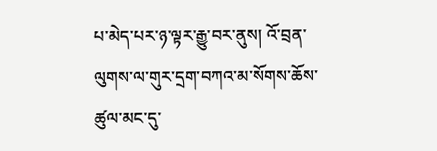པ་མེད་པར་ཉ་ལྟར་རྒྱུ་བར་ནུས། འོ་བྲན་ལུགས་ལ་གུར་དྲག་བཀའ་མ་སོགས་ཆོས་ཚུལ་མང་དུ་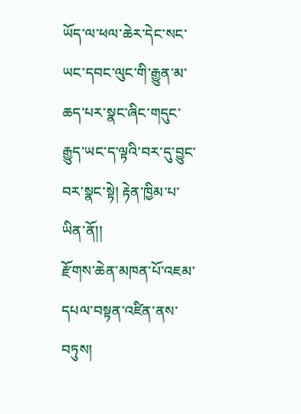ཡོད་ལ་ཕལ་ཆེར་དེང་སང་ཡང་དབང་ལུང་གི་རྒྱུན་མ་ཆད་པར་སྣང་ཞིང་གདུང་རྒྱུད་ཡང་ད་ལྟའི་བར་དུ་བྱུང་བར་སྣང་སྟེ། རྟེན་ཁྱིམ་པ་ཡིན་ནོ།།
རྫོགས་ཆེན་མཁན་པོ་འཇམ་དཔལ་བསྟན་འཛིན་ནས་བཏུས།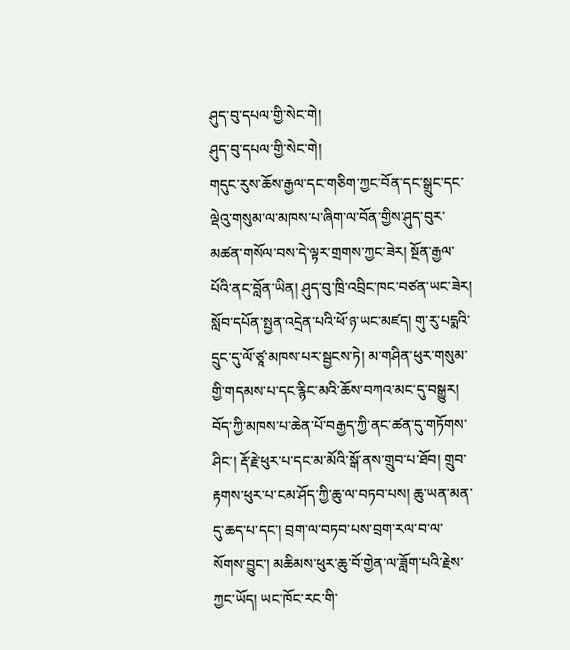ཤུད་བུ་དཔལ་གྱི་སེང་གེ།
ཤུད་བུ་དཔལ་གྱི་སེང་གེ།
གདུང་རུས་ཆོས་རྒྱལ་དང་གཅིག་ཀྱང་བོན་དང་སྒྲུང་དང་ལྡེའུ་གསུམ་ལ་མཁས་པ་ཞིག་ལ་བོན་གྱིས་ཤུད་བུར་མཚན་གསོལ་བས་དེ་ལྟར་གྲགས་ཀྱང་ཟེར། སྔོན་རྒྱལ་པོའི་ནང་བློན་ཡིན། ཤུད་བུ་ཁྲི་འབྲིང་ཁང་བཙན་ཡང་ཟེར། སློབ་དཔོན་སྤྱན་འདྲེན་པའི་ཕོ་ཉ་ཡང་མཛད། གུ་རུ་པདྨའི་དྲུང་དུ་ལོ་ཙཱ་མཁས་པར་སྦྱངས་ཏེ། མ་གཤིན་ཕུར་གསུམ་གྱི་གདམས་པ་དང་རྙིང་མའི་ཆོས་བཀའ་མང་དུ་བསྒྱུར། བོད་ཀྱི་མཁས་པ་ཆེན་པོ་བརྒྱད་ཀྱི་ནང་ཚན་དུ་གཏོགས་ཤིང་། རྡོ་རྗེ་ཕུར་པ་དང་མ་མོའི་སྒོ་ནས་གྲུབ་པ་ཐོབ། གྲུབ་རྟགས་ཕུར་པ་ངམ་ཤོད་ཀྱི་ཆུ་ལ་བཏབ་པས། ཆུ་ཡན་མན་དུ་ཆད་པ་དང་། བྲག་ལ་བཏབ་པས་བྲག་རལ་བ་ལ་སོགས་བྱུང་། མཆིམས་ཕུར་ཆུ་བོ་གྱེན་ལ་ཟློག་པའི་རྗེས་ཀྱང་ཡོད། ཡང་ཁོང་རང་གི་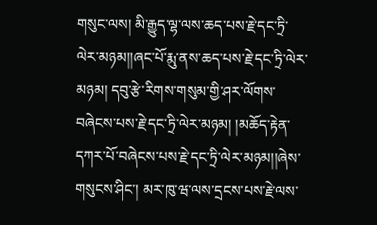གསུང་ལས། མི་རྒྱུད་ལྷ་ལས་ཆད་པས་རྗེ་དང་ཏྲི་ལེར་མཉམ།།ཞང་པོ་རྨུ་ནས་ཆད་པས་རྗེ་དང་ཏྲི་ལེར་མཉམ། དབུ་རྩེ་རིགས་གསུམ་གྱི་ཤར་ལོགས་བཞེངས་པས་རྗེ་དང་ཏྲི་ལེར་མཉམ། །མཆོད་རྟེན་དཀར་པོ་བཞེངས་པས་རྗེ་དང་ཏྲི་ལེར་མཉམ།།ཞེས་གསུངས་ཤིང་། མར་ཁུ་ཝ་ལས་དྲངས་པས་རྗེ་ལས་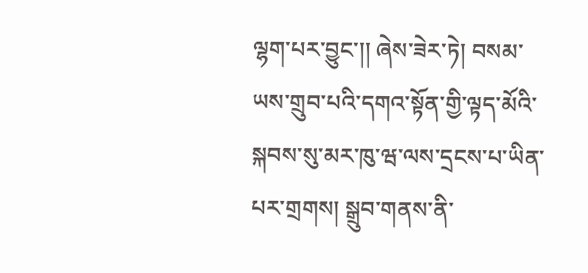ལྷག་པར་བྱུང་།། ཞེས་ཟེར་ཏེ། བསམ་ཡས་གྲུབ་པའི་དགའ་སྟོན་གྱི་ལྟད་མོའི་སྐབས་སུ་མར་ཁུ་ཝ་ལས་དྲངས་པ་ཡིན་པར་གྲགས། སྒྲུབ་གནས་ནི་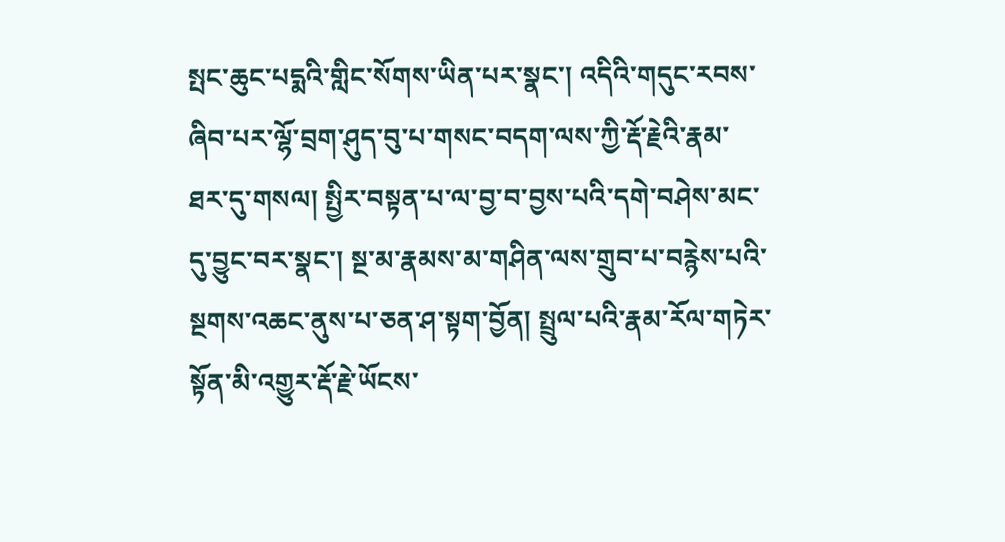སྤང་ཆུང་པདྨའི་གླིང་སོགས་ཡིན་པར་སྣང་། འདིའི་གདུང་རབས་ཞིབ་པར་ལྷོ་བྲག་ཤུད་བུ་པ་གསང་བདག་ལས་ཀྱི་རྡོ་རྗེའི་རྣམ་ཐར་དུ་གསལ། སྤྱིར་བསྟན་པ་ལ་བྱ་བ་བྱས་པའི་དགེ་བཤེས་མང་དུ་བྱུང་བར་སྣང་། སྔ་མ་རྣམས་མ་གཤིན་ལས་གྲུབ་པ་བརྙེས་པའི་སྔགས་འཆང་ནུས་པ་ཅན་ཤ་སྟག་བྱོན། སྤྲུལ་པའི་རྣམ་རོལ་གཏེར་སྟོན་མི་འགྱུར་རྡོ་རྗེ་ཡོངས་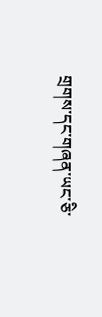གྲགས་དང་གཞན་ཡང་ཅི་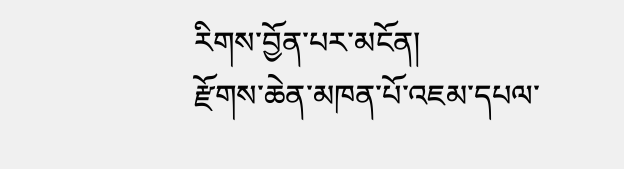རིགས་བྱོན་པར་མངོན།
རྫོགས་ཆེན་མཁན་པོ་འཇམ་དཔལ་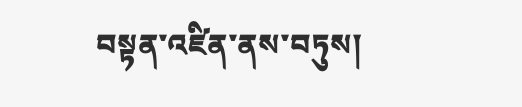བསྟན་འཛིན་ནས་བཏུས།